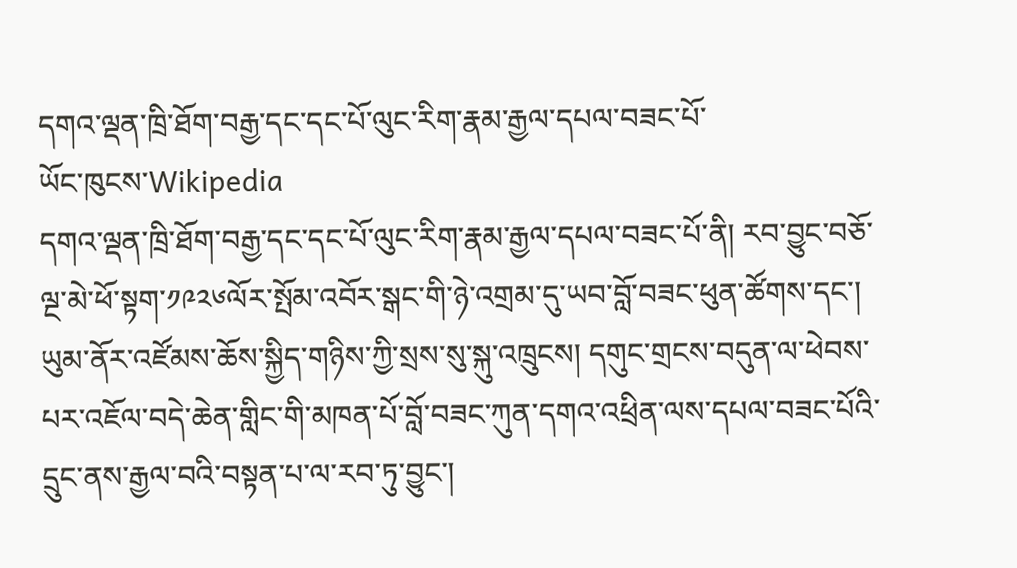དགའ་ལྡན་ཁྲི་ཐོག་བརྒྱ་དང་དང་པོ་ལུང་རིག་རྣམ་རྒྱལ་དཔལ་བཟང་པོ་
ཡོང་ཁུངས་Wikipedia
དགའ་ལྡན་ཁྲི་ཐོག་བརྒྱ་དང་དང་པོ་ལུང་རིག་རྣམ་རྒྱལ་དཔལ་བཟང་པོ་ནི། རབ་བྱུང་བཅོ་ལྔ་མེ་ཕོ་སྟག་༡༩༢༦ལོར་སྤོམ་འབོར་སྒང་གི་ཉེ་འགྲམ་དུ་ཡབ་བློ་བཟང་ཕུན་ཚོགས་དང་། ཡུམ་ནོར་འཛོམས་ཆོས་སྐྱིད་གཉིས་ཀྱི་སྲས་སུ་སྐུ་འཁྲུངས། དགུང་གྲངས་བདུན་ལ་ཕེབས་པར་འཇོལ་བདེ་ཆེན་གླིང་གི་མཁན་པོ་བློ་བཟང་ཀུན་དགའ་འཕྲིན་ལས་དཔལ་བཟང་པོའི་དྲུང་ནས་རྒྱལ་བའི་བསྟན་པ་ལ་རབ་ཏུ་བྱུང་།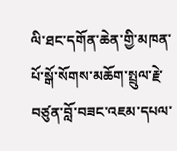ལི་ཐང་དགོན་ཆེན་གྱི་མཁན་པོ་སྒོ་སོགས་མཆོག་སྤྲུལ་རྗེ་བཙུན་བློ་བཟང་འཇམ་དཔལ་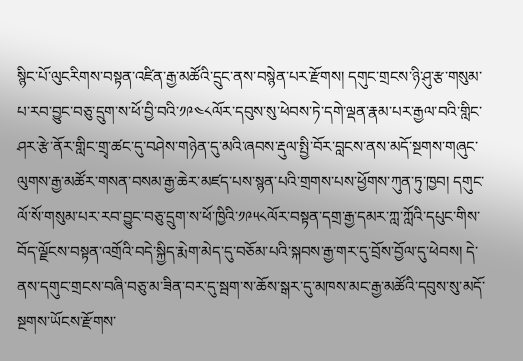སྙིང་པོ་ལུངརིགས་བསྟན་འཛིན་རྒྱ་མཚོའི་དྲུང་ནས་བསྙེན་པར་རྫོགས། དགུང་གྲངས་ཉི་ཤུ་རྩ་གསུམ་པ་རབ་བྱུང་བཅུ་དྲུག་ས་ཕོ་བྱི་བའི་༡༩༤༨ལོར་དབུས་སུ་ཕེབས་ཏེ་དགེ་ལྡན་རྣམ་པར་རྒྱལ་བའི་གླིང་ཤར་རྩེ་ནོར་གླིང་གྲྭ་ཚང་དུ་བཤེས་གཉེན་དུ་མའི་ཞབས་རྡུལ་སྤྱི་བོར་བླངས་ནས་མདོ་སྔགས་གཞུང་ལུགས་རྒྱ་མཚོར་གསན་བསམ་རྒྱ་ཆེར་མཛད་པས་སྙན་པའི་གྲགས་པས་ཕྱོགས་ཀུན་ཏུ་ཁྱབ། དགུང་ལོ་སོ་གསུམ་པར་རབ་བྱུང་བཅུ་དྲུག་ས་ཕོ་ཁྱིའི་༡༩༥༨ལོར་བསྟན་དགྲ་རྒྱ་དམར་ཀླ་ཀློའི་དཔུང་གིས་བོད་ལྗོངས་བསྟན་འགྲོའི་བདེ་སྐྱིད་རྨེག་མེད་དུ་བཅོམ་པའི་སྐབས་རྒྱ་གར་དུ་བྲོས་བྱོལ་དུ་ཕེབས། དེ་ནས་དགུང་གྲངས་བཞི་བཅུ་མ་ཟིན་བར་དུ་སྦག་ས་ཆོས་སྒར་དུ་མཁས་མང་རྒྱ་མཚོའི་དབུས་སུ་མདོ་སྔགས་ཡོངས་རྫོགས་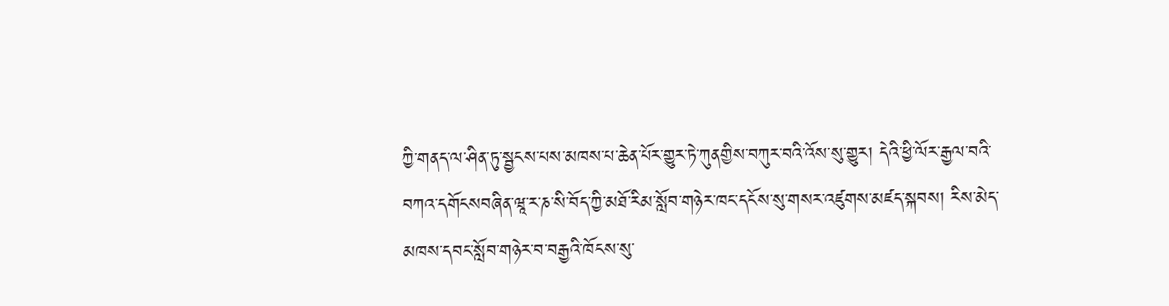ཀྱི་གནད་ལ་ཤིན་ཏུ་སྦྱངས་པས་མཁས་པ་ཆེན་པོར་གྱུར་ཏེ་ཀུནགྱིས་བཀུར་བའི་འོས་སུ་གྱུར། དེའི་ཕྱི་ལོར་རྒྱལ་བའི་བཀའ་དགོངསབཞིན་ཝཱ་ར་ཎ་སི་བོད་ཀྱི་མཐོ་རིམ་སློབ་གཉེར་ཁང་དངོས་སུ་གསར་འཛུགས་མཛད་སྐབས། རིས་མེད་མཁས་དབང་སློབ་གཉེར་བ་བརྒྱའི་ཁོངས་སུ་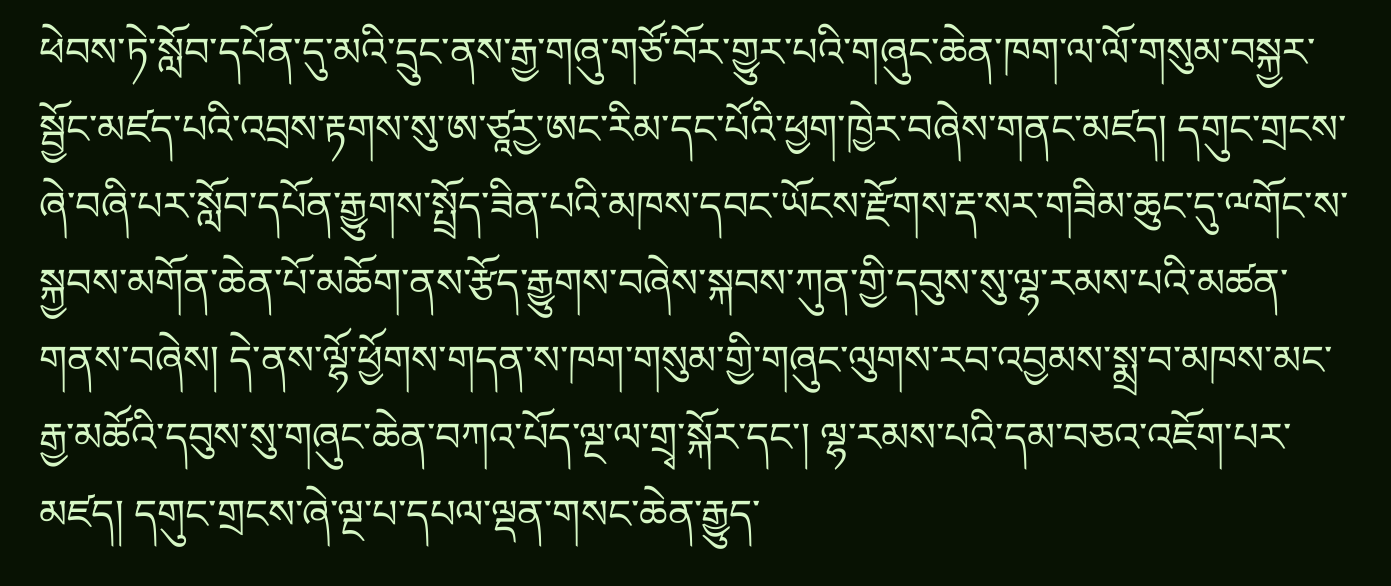ཕེབས་ཏེ་སློབ་དཔོན་དུ་མའི་དྲུང་ནས་རྒྱ་གཞུ་གཙོ་བོར་གྱུར་པའི་གཞུང་ཆེན་ཁག་ལ་ལོ་གསུམ་བསྐྱར་སྦྱོང་མཛད་པའི་འབྲས་རྟགས་སུ་ཨ་ཙཱརྱ་ཨང་རིམ་དང་པོའི་ཕྱག་ཁྱེར་བཞེས་གནང་མཛད། དགུང་གྲངས་ཞེ་བཞི་པར་སློབ་དཔོན་རྒྱུགས་སྤྲོད་ཟིན་པའི་མཁས་དབང་ཡོངས་རྫོགས་རྡ་སར་གཟིམ་ཆུང་དུ་ྋགོང་ས་སྐྱབས་མགོན་ཆེན་པོ་མཆོག་ནས་རྩོད་རྒྱུགས་བཞེས་སྐབས་ཀུན་གྱི་དབུས་སུ་ལྷ་རམས་པའི་མཚན་གནས་བཞེས། དེ་ནས་ལྷོ་ཕྱོགས་གདན་ས་ཁག་གསུམ་གྱི་གཞུང་ལུགས་རབ་འབྱམས་སྨྲ་བ་མཁས་མང་རྒྱ་མཚོའི་དབུས་སུ་གཞུང་ཆེན་བཀའ་པོད་ལྔ་ལ་གྲྭ་སྐོར་དང་། ལྷ་རམས་པའི་དམ་བཅའ་འཇོག་པར་མཛད། དགུང་གྲངས་ཞེ་ལྔ་པ་དཔལ་ལྡན་གསང་ཆེན་རྒྱུད་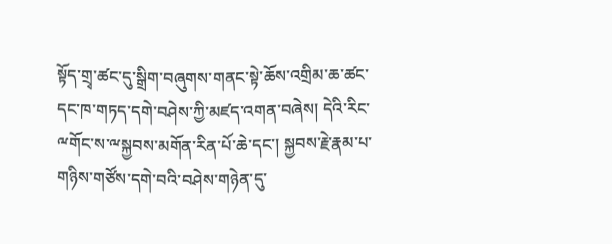སྟོད་གྲྭ་ཚང་དུ་སྒྲིག་བཞུགས་གནང་སྟེ་ཆོས་འགྲིམ་ཆ་ཚང་དང་ཁ་གཏད་དགེ་བཤེས་ཀྱི་མཛད་འགན་བཞེས། དེའི་རིང་ྋགོང་ས་ྋསྐྱབས་མགོན་རིན་པོ་ཆེ་དང་། སྐྱབས་རྗེ་རྣམ་པ་གཉིས་གཙོས་དགེ་བའི་བཤེས་གཉེན་དུ་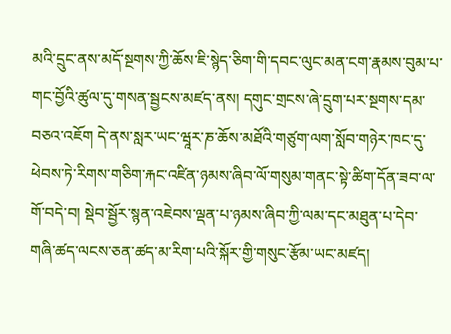མའི་དྲུང་ནས་མདོ་སྔགས་ཀྱི་ཆོས་ཇི་སྙེད་ཅིག་གི་དབང་ལུང་མན་ངག་རྣམས་བུམ་པ་གང་བྱོའི་ཚུལ་དུ་གསན་སྦྱངས་མཛད་ནས། དགུང་གྲངས་ཞེ་དྲུག་པར་སྔགས་དམ་བཅའ་འཇོག དེ་ནས་སླར་ཡང་ཝཱར་ཎ་ཆོས་མཐོའི་གཙུག་ལག་སློབ་གཉེར་ཁང་དུ་ཕེབས་ཏེ་རིགས་གཅིག་རྐང་འཛིན་ཉམས་ཞིབ་ལོ་གསུམ་གནང་སྟེ་ཚིག་དོན་ཟབ་ལ་གོ་བདེ་བ། སྡེབ་སྦྱོར་སྙན་འཇེབས་ལྡན་པ་ཉམས་ཞིབ་ཀྱི་ལམ་དང་མཐུན་པ་དེབ་གཞི་ཚད་ལངས་ཅན་ཚད་མ་རིག་པའི་སྐོར་གྱི་གསུང་རྩོམ་ཡང་མཛད།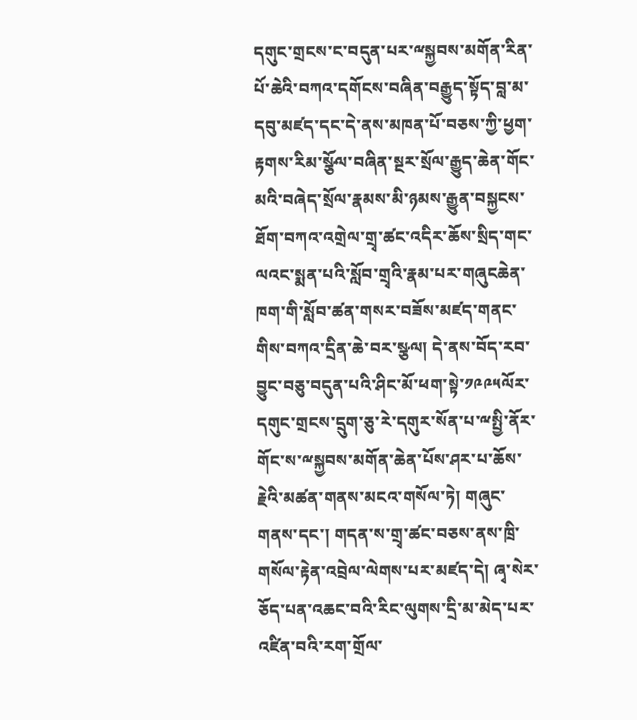དགུང་གྲངས་ང་བདུན་པར་ྋསྐྱབས་མགོན་རིན་པོ་ཆེའི་བཀའ་དགོངས་བཞིན་བརྒྱུད་སྟོད་བླ་མ་དབུ་མཛད་དང་དེ་ནས་མཁན་པོ་བཅས་ཀྱི་ཕྱག་རྟགས་རིམ་སྩོལ་བཞིན་སྔར་སྲོལ་རྒྱུད་ཆེན་གོང་མའི་བཞེད་སྲོལ་རྣམས་མི་ཉམས་རྒྱུན་བསྐྱངས་ཐོག་བཀའ་འགྲེལ་གྲྭ་ཚང་འདིར་ཆོས་སྲིད་གང་ལའང་སྨན་པའི་སློབ་གྲྭའི་རྣམ་པར་གཞུངཆེན་ཁག་གི་སློབ་ཚན་གསར་བཟོས་མཛད་གནང་གིས་བཀའ་དྲིན་ཆེ་བར་སྩལ། དེ་ནས་བོད་རབ་བྱུང་བཅུ་བདུན་པའི་ཤིང་མོ་ཕག་སྟེ་༡༩༩༥ལོར་དགུང་གྲངས་དྲུག་ཅུ་རེ་དགུར་སོན་པ་ྋསྤྱི་ནོར་གོང་ས་ྋསྐྱབས་མགོན་ཆེན་པོས་ཤར་པ་ཆོས་རྗེའི་མཚན་གནས་མངའ་གསོལ་ཏེ། གཞུང་གནས་དང་། གདན་ས་གྲྭ་ཚང་བཅས་ནས་ཁྲི་གསོལ་རྟེན་འབྲེལ་ལེགས་པར་མཛད་དེ། ཞྭ་སེར་ཅོད་པན་འཆང་བའི་རིང་ལུགས་དྲི་མ་མེད་པར་འཛིན་བའི་རག་གྲོལ་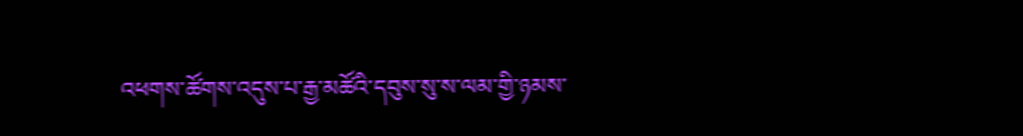འཕགས་ཚོགས་འདུས་པ་རྒྱ་མཚོའི་དབུས་སུ་ས་ལམ་གྱི་ཉམས་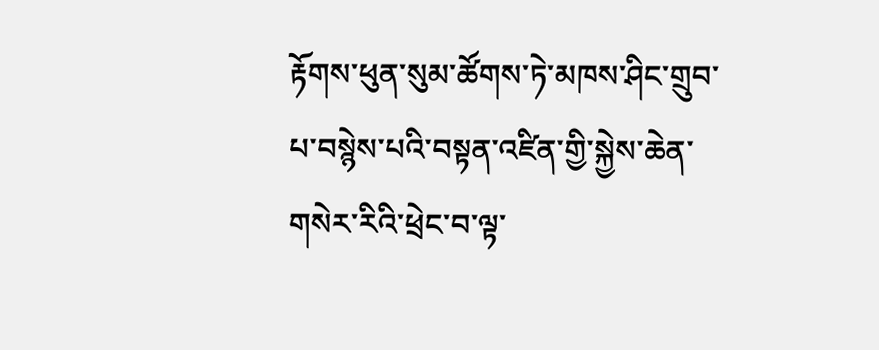རྟོགས་ཕུན་སུམ་ཚོགས་ཏེ་མཁས་ཤིང་གྲུབ་པ་བསྙེས་པའི་བསྟན་འཛིན་གྱི་སྐྱེས་ཆེན་གསེར་རིའི་ཕྲེང་བ་ལྟ་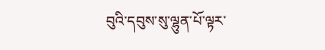བུའི་དབུས་སུ་ལྷུན་པོ་ལྟར་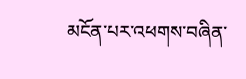མངོན་པར་འཕགས་བཞིན་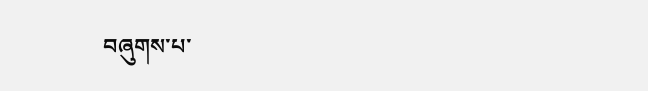བཞུགས་པ་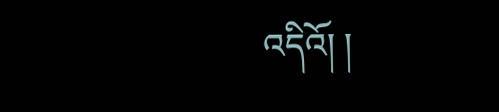འདིའོ། །